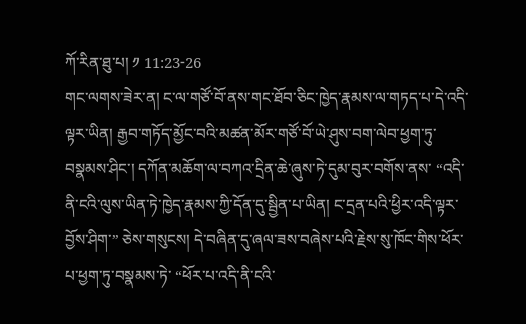ཀོ་རིན་ཐུ་པ། ༡ 11:23-26
གང་ལགས་ཟེར་ན། ང་ལ་གཙོ་བོ་ནས་གང་ཐོབ་ཅིང་ཁྱེད་རྣམས་ལ་གཏད་པ་དེ་འདི་ལྟར་ཡིན། རྒྱབ་གཏོད་མྱོང་བའི་མཚན་མོར་གཙོ་བོ་ཡེ་ཤུས་བག་ལེབ་ཕྱག་ཏུ་བསྣམས་ཤིང་། དཀོན་མཆོག་ལ་བཀའ་དྲིན་ཆེ་ཞུས་ཏེ་དུམ་བུར་བགོས་ནས་ “འདི་ནི་ངའི་ལུས་ཡིན་ཏེ་ཁྱེད་རྣམས་ཀྱི་དོན་དུ་སྦྱིན་པ་ཡིན། ང་དྲན་པའི་ཕྱིར་འདི་ལྟར་བྱོས་ཤིག་” ཅེས་གསུངས། དེ་བཞིན་དུ་ཞལ་ཟས་བཞེས་པའི་རྗེས་སུ་ཁོང་གིས་ཕོར་པ་ཕྱག་ཏུ་བསྣམས་ཏེ་ “ཕོར་པ་འདི་ནི་ངའི་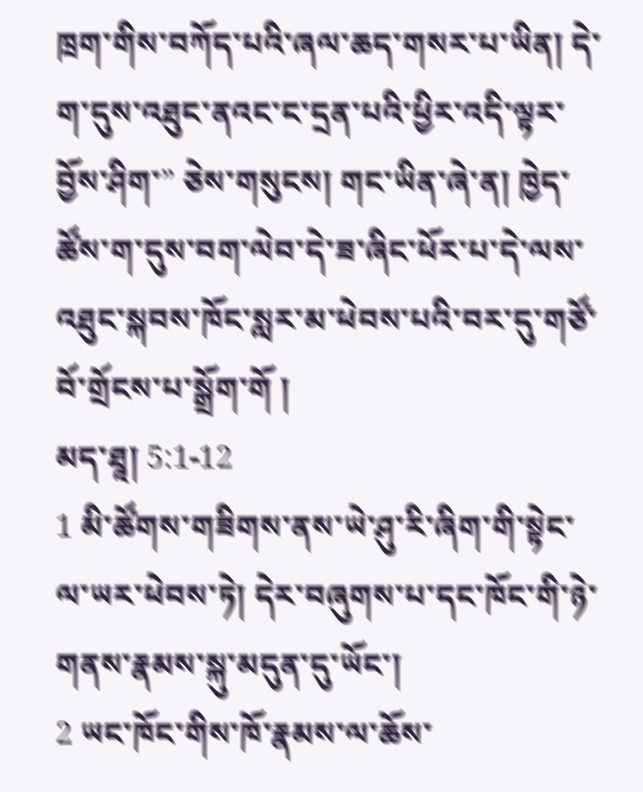ཁྲག་གིས་བཀོད་པའི་ཞལ་ཆད་གསར་པ་ཡིན། དེ་ག་དུས་འཐུང་ནའང་ང་དྲན་པའི་ཕྱིར་འདི་ལྟར་བྱོས་ཤིག་” ཅེས་གསུངས། གང་ཡིན་ཞེ་ན། ཁྱེད་ཚོས་ག་དུས་བག་ལེབ་དེ་ཟ་ཞིང་ཕོར་པ་དེ་ལས་འཐུང་སྐབས་ཁོང་སླར་མ་ཕེབས་པའི་བར་དུ་གཙོ་བོ་གྲོངས་པ་སྒྲོག་གོ །
མད་ཐཱ། 5:1-12
1 མི་ཚོགས་གཟིགས་ནས་ཡེ་ཤུ་རི་ཞིག་གི་སྟེང་ལ་ཡར་ཕེབས་ཏེ། དེར་བཞུགས་པ་དང་ཁོང་གི་ཉེ་གནས་རྣམས་སྐུ་མདུན་དུ་ཡོང་།
2 ཡང་ཁོང་གིས་ཁོ་རྣམས་ལ་ཆོས་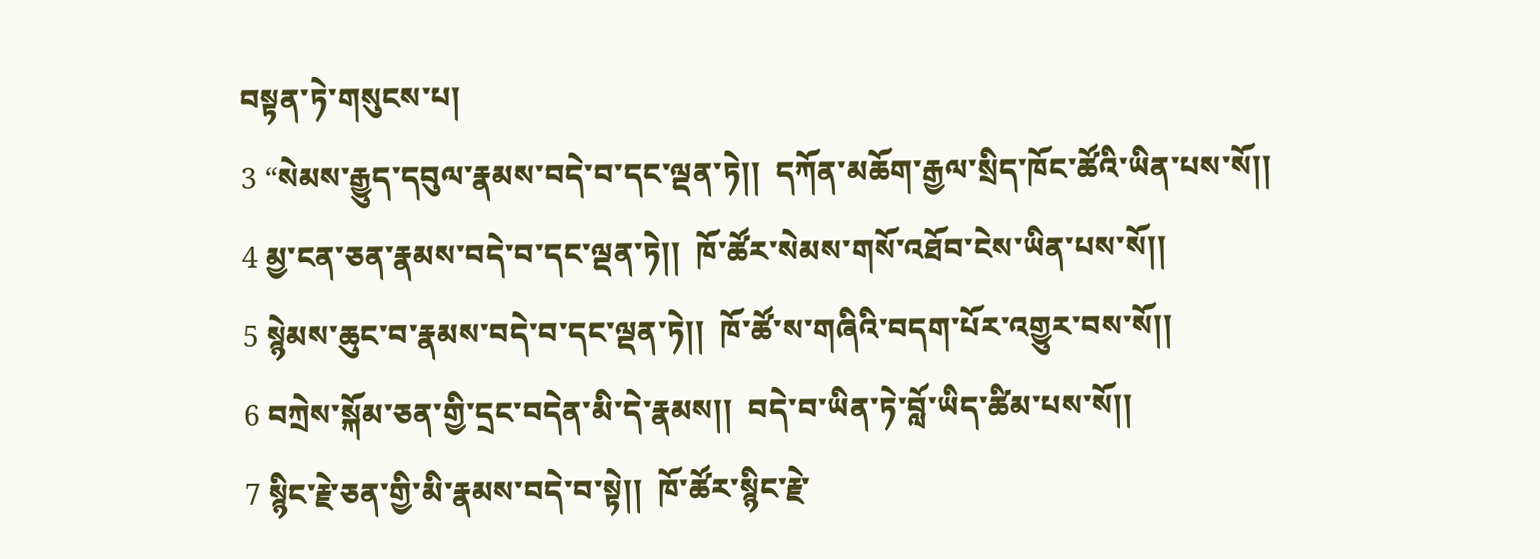བསྟན་ཏེ་གསུངས་པ།
3 “སེམས་རྒྱུད་དབུལ་རྣམས་བདེ་བ་དང་ལྡན་ཏེ།།  དཀོན་མཆོག་རྒྱལ་སྲིད་ཁོང་ཚོའི་ཡིན་པས་སོ།།
4 མྱ་ངན་ཅན་རྣམས་བདེ་བ་དང་ལྡན་ཏེ།།  ཁོ་ཚོར་སེམས་གསོ་འཐོབ་ངེས་ཡིན་པས་སོ།།
5 སྙེམས་ཆུང་བ་རྣམས་བདེ་བ་དང་ལྡན་ཏེ།།  ཁོ་ཚོ་ས་གཞིའི་བདག་པོར་འགྱུར་བས་སོ།།
6 བཀྲེས་སྐོམ་ཅན་གྱི་དྲང་བདེན་མི་དེ་རྣམས།།  བདེ་བ་ཡིན་ཏེ་བློ་ཡིད་ཚིམ་པས་སོ།།
7 སྙིང་རྗེ་ཅན་གྱི་མི་རྣམས་བདེ་བ་སྟེ།།  ཁོ་ཚོར་སྙིང་རྗེ་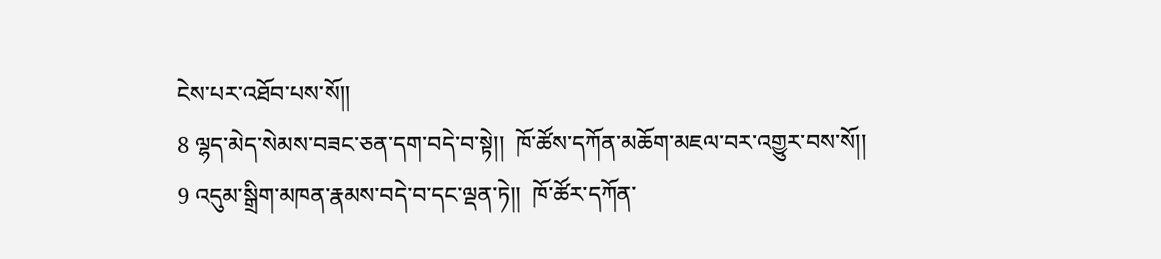ངེས་པར་འཐོབ་པས་སོ།།
8 ལྷད་མེད་སེམས་བཟང་ཅན་དག་བདེ་བ་སྟེ།།  ཁོ་ཚོས་དཀོན་མཆོག་མཇལ་བར་འགྱུར་བས་སོ།།
9 འདུམ་སྒྲིག་མཁན་རྣམས་བདེ་བ་དང་ལྡན་ཏེ།།  ཁོ་ཚོར་དཀོན་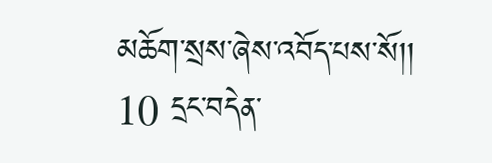མཆོག་སྲས་ཞེས་འབོད་པས་སོ།།
10 དྲང་བདེན་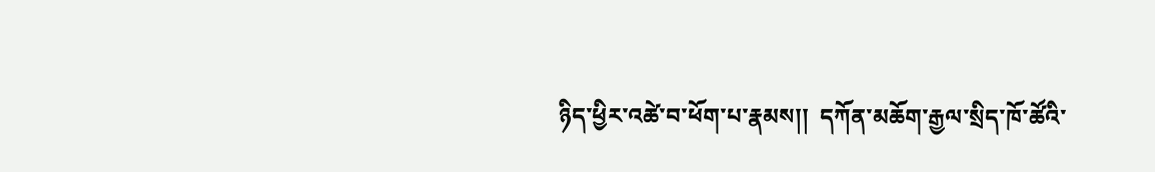ཉིད་ཕྱིར་འཚེ་བ་ཕོག་པ་རྣམས།།  དཀོན་མཆོག་རྒྱལ་སྲིད་ཁོ་ཚོའི་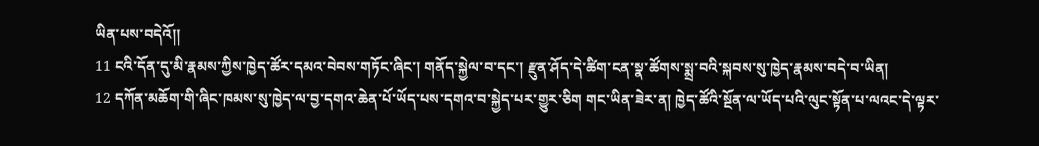ཡིན་པས་བདེའོ།།
11 ངའི་དོན་དུ་མི་རྣམས་ཀྱིས་ཁྱེད་ཚོར་དམའ་བེབས་གཏོང་ཞིང་། གནོད་སྐྱེལ་བ་དང་། རྫུན་ཤོད་དེ་ཚིག་ངན་སྣ་ཚོགས་སྨྲ་བའི་སྐབས་སུ་ཁྱེད་རྣམས་བདེ་བ་ཡིན།
12 དཀོན་མཆོག་གི་ཞིང་ཁམས་སུ་ཁྱེད་ལ་བྱ་དགའ་ཆེན་པོ་ཡོད་པས་དགའ་བ་སྐྱེད་པར་གྱུར་ཅིག གང་ཡིན་ཟེར་ན། ཁྱེད་ཚོའི་སྔོན་ལ་ཡོད་པའི་ལུང་སྟོན་པ་ལའང་དེ་ལྟར་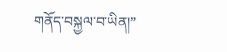གནོད་བསྐྱལ་བ་ཡིན།”